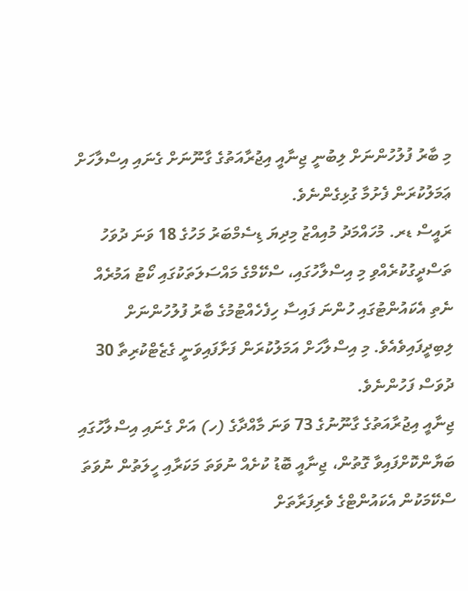މި ބާރު ފުލުހުންނަށް ލިބުނީ ޖިނާއީ އިޖުރާއަތުގެ ގާނޫނަށް ގެނައި އިސްލާހަށް ޢަމަލުކުރަން ފެށުމާ ގުޅިގެންނެވެ.
ރައީސް ޑރ. މުހައްމަދު މުއިއްޒު މިދިޔަ ޑިސެމްބަރު މަހުގެ 18 ވަނަ ދުވަހު ތަސްދީގުކުރެއްވި މި އިސްލާހުގައި، ސްކޭމްގެ މައްސަލަތަކުގައި ކޯޓު އަމުރެއް ނެތި އެކައުންޓުގައި ހުންނަ ފައިސާ ހިފެހެއްޓުމުގެ ބާރު ފުލުހުންނަށް ލިބިދީފައިވެއެވެ. މި އިސްލާހަށް އަމަލުކުރަން ފަށާފައިވަނީ ގެޒެޓްކުރިތާ 30 ދުވަސް ފަހުންނެވެ.
ޖިނާއީ އިޖުރާއަތުގެ ގާނޫނުގެ 73 ވަނަ މާއްދާގެ (ހ) އަށް ގެނައި އިސްލާހުގައި ބަޔާންކޮށްފައިވާ ގޮތުން، ޖިނާއީ ބޮޑު ކުށެއް ނުވަތަ މަކަރާއި ހީލަތުން ނުވަތަ ސްކޭމަކުން އެކައުންޓްގެ ވެރިފަރާތަށް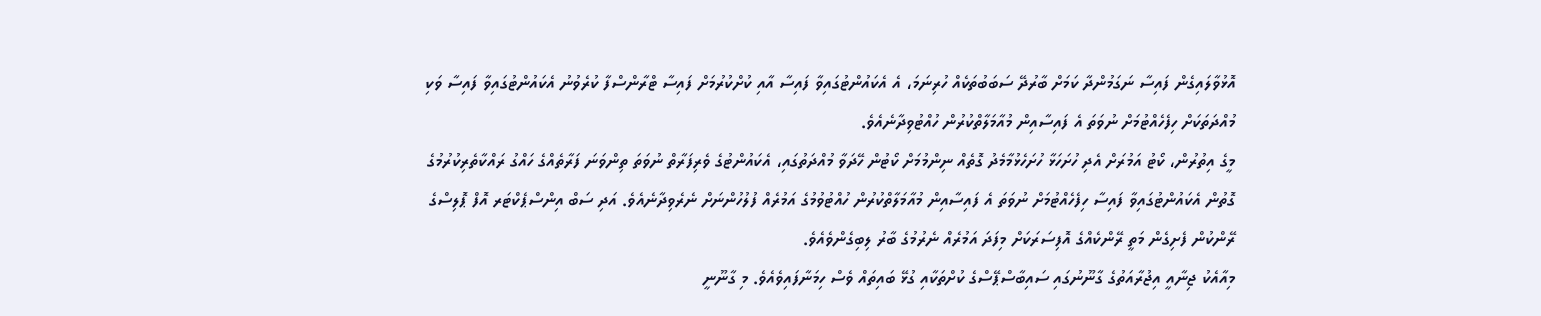އޮޅުވާލައިގެން ފައިސާ ނަގަމުންދާ ކަމަށް ބާރުދޭ ސަބަބުތަކެއް ހުރިނަމަ، އެ އެކައުންޓުގައިވާ ފައިސާ އާއި ކުށްކުރުމަށް ފައިސާ ޓްރާންސްފާ ކުރެވުނު އެކައުންޓުގައިވާ ފައިސާ ވަކި މުއްދަތަކަށް ހިފެހެއްޓުމަށް ނުވަތަ އެ ފައިސާއިން މުއާމަލާތްކުރުން ހުއްޓުވިދާނެއެވެ.
މީގެ އިތުރުން، ކޯޓު އަމުރަށް އެދި ހުށަހަޅާ ހުށަހެޅުމާމެދު ގޮތެއް ނިންމުމަށް ކޯޓުން ހޭދަވާ މުއްދަތުގައި، އެކައުންޓުގެ ވެރިފަރާތް ނުވަތަ ތިންވަނަ ފަރާތެއްގެ ހައްގު ރައްކާތެރިކުރުމުގެ ގޮތުން އެކައުންޓުގައިވާ ފައިސާ ހިފެހެއްޓުމަށް ނުވަތަ އެ ފައިސާއިން މުއާމަލާތްކުރުން ހުއްޓުވުމުގެ އަމުރެއް ފުލުހުންނަށް ނެރެވިދާނެއެވެ. އަދި ސަބް އިންސްޕެކްޓަރ އޮފް ޕޮލިސްގެ ރޭންކުން ފެށިގެން މަތީ ރޭންކެއްގެ އޮފިސަރަކަށް މިފަދަ އަމުރެއް ނެރުމުގެ ބާރު ލިބިގެންވެއެވެ.
މިއާއެކު ޖިނާއީ އިޖުރާއަތުގެ ގާނޫނުގައި ސައިބާސްޕޭސްގެ ކުށްތަކާއި ގުޅޭ ބައިތައް ވެސް ހިމަނާފައިވެއެވެ. މި ގާނޫނީ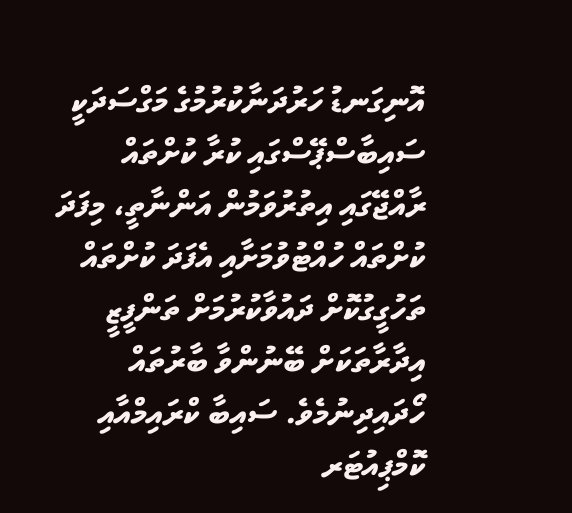އޮނިގަނޑު ހަރުދަނާކުރުމުގެ މަގްސަދަކީ ސައިބާސްޕޭސްގައި ކުރާ ކުށްތައް ރާއްޖޭގައި އިތުރުވަމުން އަންނާތީ، މިފަދަ ކުށްތައް ހުއްޓުވުމަށާއި އެފަދަ ކުށްތައް ތަހުގީގުކޮށް ދައުވާކުރުމަށް ތަންފީޒީ އިދާރާތަކަށް ބޭނުންވާ ބާރުތައް ހޯދައިދިނުމެވެ. ސައިބާ ކްރައިމްއާއި ކޮމްޕިއުޓަރ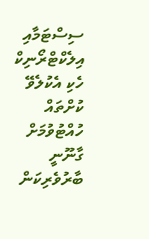ސިސްޓަމާއި އިލެކްޓްރޯނިކް ހެކި އެކުލެވޭ ކުށްތައް ހުއްޓުވުމަށް ގާނޫނީ ބާރުވެރިކަން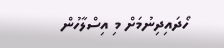ހޯދައިދިނުމަށް މި އިސްލާހުން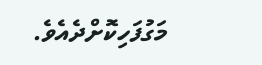މަގުފަހިކޮށްދެއެވެ.